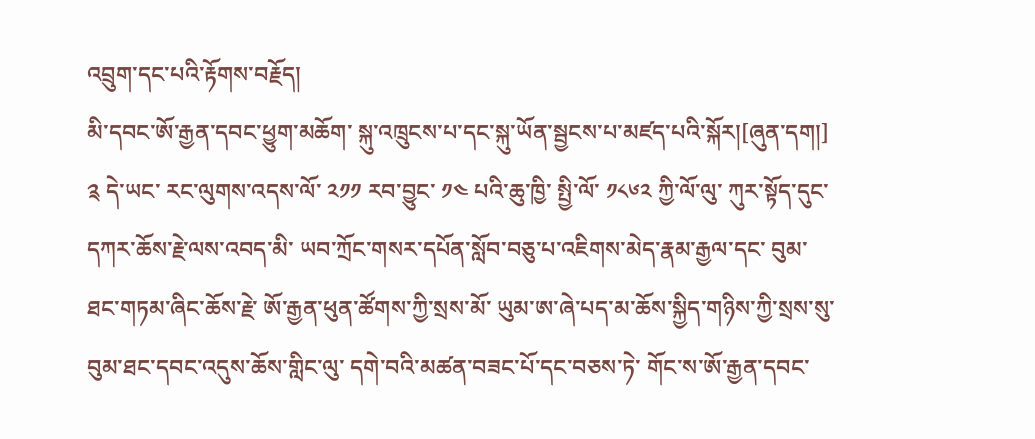འབྲུག་དང་པའི་རྟོགས་བརྗོད།
མི་དབང་ཨོ་རྒྱན་དབང་ཕྱུག་མཆོག་ སྐུ་འཁྲུངས་པ་དང་སྐུ་ཡོན་སྦྱངས་པ་མཛད་པའི་སྐོར།[ཞུན་དག།]
༉ དེ་ཡང་ རང་ལུགས་འདས་ལོ་ ༢༡༡ རབ་བྱུང་ ༡༤ པའི་ཆུ་ཁྱི་ སྤྱི་ལོ་ ༡༨༦༢ ཀྱི་ལོ་ལུ་ ཀུར་སྟོད་དུང་དཀར་ཆོས་རྗེ་ལས་འབད་མི་ ཡབ་ཀྲོང་གསར་དཔོན་སློབ་བཅུ་པ་འཇིགས་མེད་རྣམ་རྒྱལ་དང་ བུམ་ཐང་གཏམ་ཞིང་ཆོས་རྗེ་ ཨོ་རྒྱན་ཕུན་ཚོགས་ཀྱི་སྲས་མོ་ ཡུམ་ཨ་ཞེ་པད་མ་ཆོས་སྐྱིད་གཉིས་ཀྱི་སྲས་སུ་ བུམ་ཐང་དབང་འདུས་ཆོས་གླིང་ལུ་ དགེ་བའི་མཚན་བཟང་པོ་དང་བཅས་ཏེ་ གོང་ས་ཨོ་རྒྱན་དབང་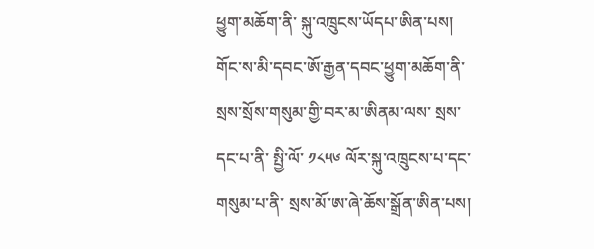ཕྱུག་མཆོག་ནི་ སྐུ་འཁྲུངས་ཡོདཔ་ཨིན་པས། གོང་ས་མི་དབང་ཨོ་རྒྱན་དབང་ཕྱུག་མཆོག་ནི་ སྲས་སྲོས་གསུམ་གྱི་བར་མ་ཨིནམ་ལས་ སྲས་དང་པ་ནི་ སྤྱི་ལོ་ ༡༨༥༦ ལོར་སྐུ་འཁྲུངས་པ་དང་ གསུམ་པ་ནི་ སྲས་མོ་ཨ་ཞེ་ཆོས་སྒྲོན་ཨིན་པས།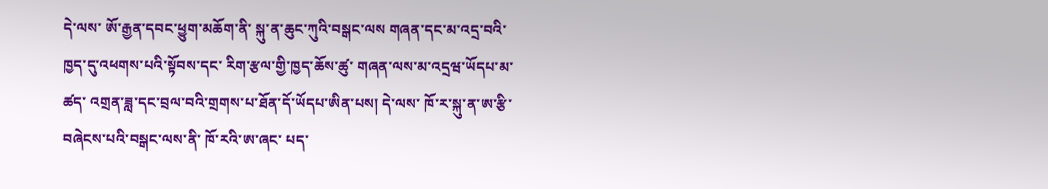དེ་ལས་ ཨོ་རྒྱན་དབང་ཕྱུག་མཆོག་ནི་ སྐུ་ན་ཆུང་ཀུའི་བསྒང་ལས གཞན་དང་མ་འདྲ་བའི་ཁྱད་དུ་འཕགས་པའི་སྟོབས་དང་ རིག་རྩལ་གྱི་ཁྱད་ཆོས་ཚུ་ གཞན་ལས་མ་འདྲཝ་ཡོདཔ་མ་ཚད་ འགྲན་ཟླ་དང་བྲལ་བའི་གྲགས་པ་ཐོན་དོ་ཡོདཔ་ཨིན་པས། དེ་ལས་ ཁོ་ར་སྐུ་ན་ཨ་རྩི་བཞེངས་པའི་བསྒང་ལས་ནི་ ཁོ་རའི་ཨ་ཞང་ པད་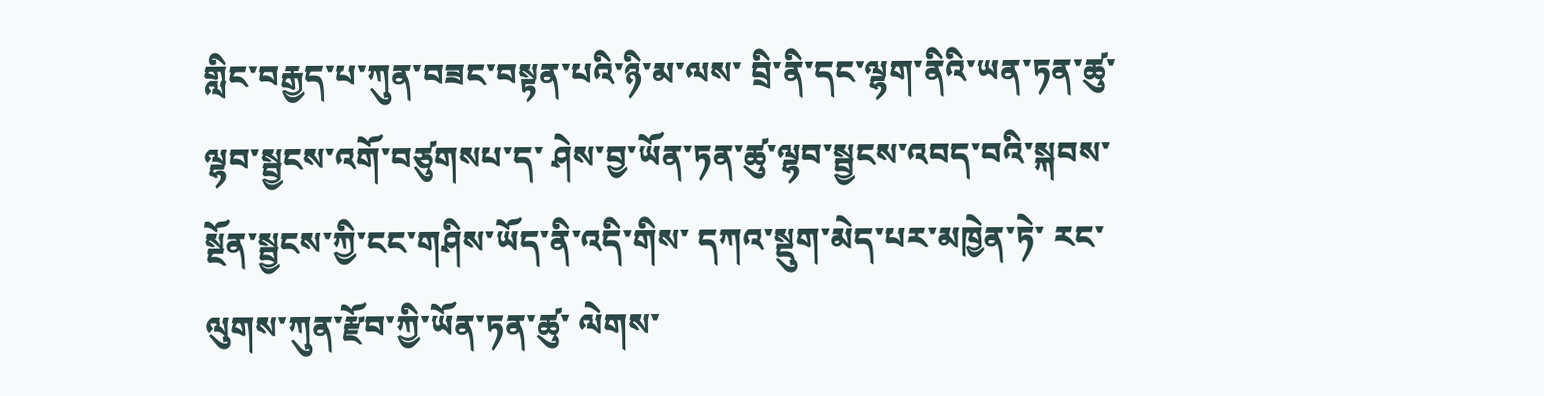གླིང་བརྒྱད་པ་ཀུན་བཟང་བསྟན་པའི་ཉི་མ་ལས་ བྲི་ནི་དང་ལྷག་ནིའི་ཡན་ཏན་ཚུ་ ལྷབ་སྦྱངས་འགོ་བཙུགསཔ་ད་ ཤེས་བྱ་ཡོན་ཏན་ཚུ་ལྷབ་སྦྱངས་འབད་བའི་སྐབས་ སྔོན་སྦྱངས་ཀྱི་ངང་གཤིས་ཡོད་ནི་འདི་གིས་ དཀའ་སྡུག་མེད་པར་མཁྱེན་ཏེ་ རང་ལུགས་ཀུན་རྫོབ་ཀྱི་ཡོན་ཏན་ཚུ་ ལེགས་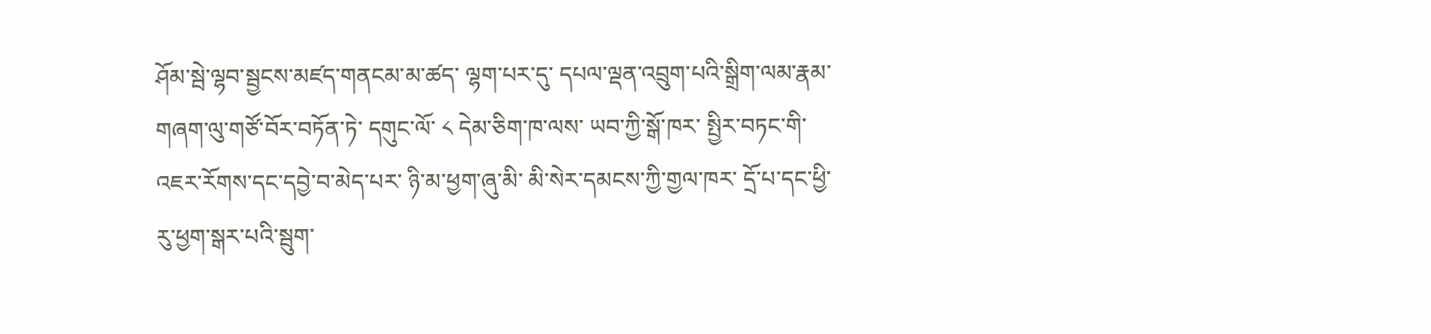ཤོམ་སྦེ་ལྷབ་སྦྱངས་མཛད་གནངམ་མ་ཚད་ ལྷག་པར་དུ་ དཔལ་ལྡན་འབྲུག་པའི་སྒྲིག་ལམ་རྣམ་གཞག་ལུ་གཙོ་བོར་བཏོན་ཏེ་ དགུང་ལོ་ ༨ དེམ་ཅིག་ཁ་ལས་ ཡབ་ཀྱི་སྒོ་ཁར་ སྤྱིར་བཏང་གི་འཇར་རོགས་དང་དབྱེ་བ་མེད་པར་ ཉི་མ་ཕྱག་ཞུ་མི་ མི་སེར་དམངས་ཀྱི་གྱལ་ཁར་ དྲོ་པ་དང་ཕྱི་རུ་ཕྱག་སྒར་པའི་སྦུག་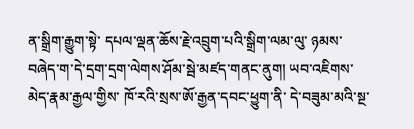ན་སྒྲིག་རྒྱུག་སྟེ་ དཔལ་ལྡན་ཆོས་རྗེ་འབྲུག་པའི་སྒྲིག་ལམ་ལུ་ ཉམས་བཞེད་ག་དེ་དྲག་དྲག་ལེགས་ཤོམ་སྦེ་མཛད་གནང་ནུག། ཡབ་འཇིགས་མེད་རྣམ་རྒྱལ་གྱིས་ ཁོ་རའི་སྲས་ཨོ་རྒྱན་དབང་ཕྱུག་ནི་ དེ་བཟུམ་མའི་སྔ་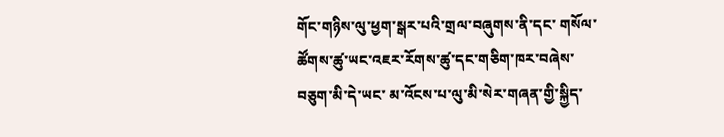གོང་གཉིས་ལུ་ཕྱག་སྒར་པའི་གྲལ་བཞུགས་ནི་དང་ གསོལ་ཚོགས་ཚུ་ཡང་འཇར་རོགས་ཚུ་དང་གཅིག་ཁར་བཞེས་བཅུག་མི་དེ་ཡང་ མ་འོངས་པ་ལུ་མི་སེར་གཞན་གྱི་སྐྱིད་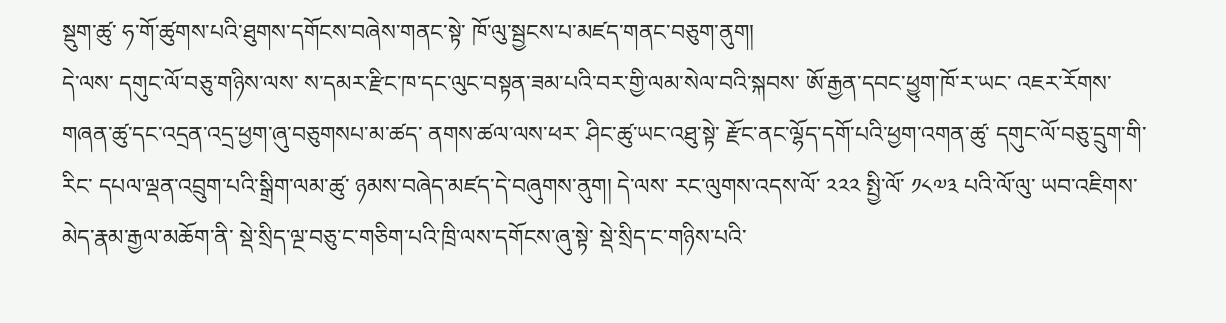སྡུག་ཚུ་ ཧ་གོ་ཚུགས་པའི་ཐུགས་དགོངས་བཞེས་གནང་སྟེ་ ཁོ་ལུ་སྦྱངས་པ་མཛད་གནང་བཅུག་ནུག།
དེ་ལས་ དགུང་ལོ་བཅུ་གཉིས་ལས་ ས་དམར་རྫིང་ཁ་དང་ལུང་བསྟན་ཟམ་པའི་བར་གྱི་ལམ་སེལ་བའི་སྐབས་ ཨོ་རྒྱན་དབང་ཕྱུག་ཁོ་ར་ཡང་ འཇར་རོགས་གཞན་ཚུ་དང་འདྲན་འདྲ་ཕྱག་ཞུ་བཅུགསཔ་མ་ཚད་ ནགས་ཚལ་ལས་ཕར་ ཤིང་ཚུ་ཡང་འཐུ་སྟེ་ རྫོང་ནང་ལྷོད་དགོ་པའི་ཕྱག་འགན་ཚུ་ དགུང་ལོ་བཅུ་དྲུག་གི་རིང་ དཔལ་ལྡན་འབྲུག་པའི་སྒྲིག་ལམ་ཚུ་ ཉམས་བཞེད་མཛད་དེ་བཞུགས་ནུག། དེ་ལས་ རང་ལུགས་འདས་ལོ་ ༢༢༢ སྤྱི་ལོ་ ༡༨༧༣ པའི་ལོ་ལུ་ ཡབ་འཇིགས་མེད་རྣམ་རྒྱལ་མཆོག་ནི་ སྡེ་སྲིད་ལྔ་བཅུ་ང་གཅིག་པའི་ཁྲི་ལས་དགོངས་ཞུ་སྟེ་ སྡེ་སྲིད་ང་གཉིས་པའི་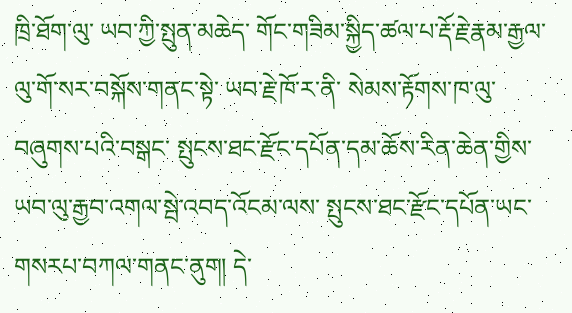ཁྲི་ཐོག་ལུ་ ཡབ་ཀྱི་སྤུན་མཆེད་ གོང་གཟིམ་སྐྱིད་ཚལ་པ་རྡོ་རྗེ་རྣམ་རྒྱལ་ལུ་གོ་སར་བསྐོས་གནང་སྟེ་ ཡབ་རྗེ་ཁོ་ར་ནི་ སེམས་རྟོགས་ཁ་ལུ་བཞུགས་པའི་བསྒང་ སྤུངས་ཐང་རྫོང་དཔོན་དམ་ཆོས་རིན་ཆེན་གྱིས་ ཡབ་ལུ་རྒྱབ་འགལ་སྦེ་འབད་འོངམ་ལས་ སྤུངས་ཐང་རྫོང་དཔོན་ཡང་གསརཔ་བཀལ་གནང་ནུག། དེ་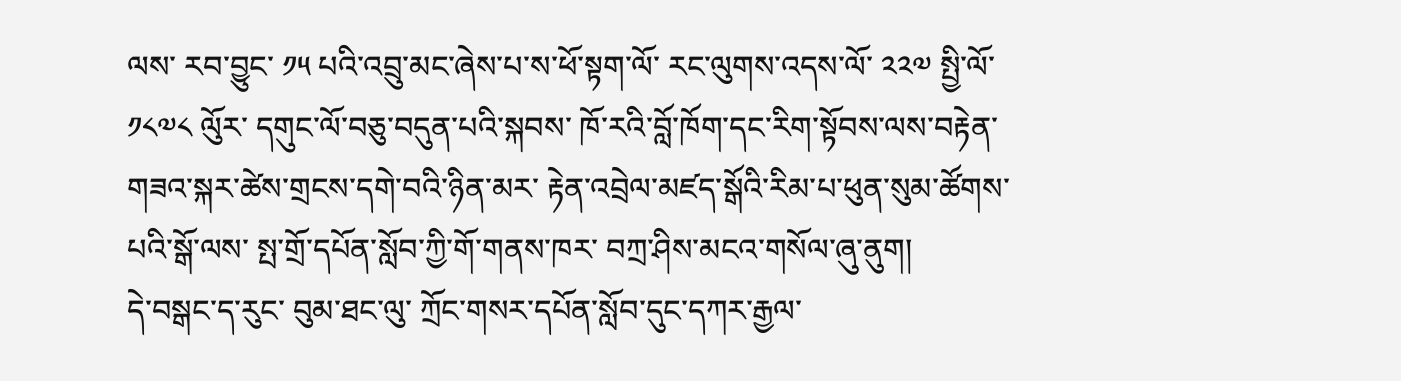ལས་ རབ་བྱུང་ ༡༥ པའི་འབྲུ་མང་ཞེས་པ་ས་ཕོ་སྟག་ལོ་ རང་ལུགས་འདས་ལོ་ ༢༢༧ སྤྱི་ལོ་ ༡༨༧༨ ལོུར་ དགུང་ལོ་བཅུ་བདུན་པའི་སྐབས་ ཁོ་རའི་བློ་ཁོག་དང་རིག་སྟོབས་ལས་བརྟེན་ གཟའ་སྐར་ཚེས་གྲངས་དགེ་བའི་ཉིན་མར་ རྟེན་འབྲེལ་མཛད་སྒོའི་རིམ་པ་ཕུན་སུམ་ཚོགས་པའི་སྒོ་ལས་ སྤ་གྲོ་དཔོན་སློབ་ཀྱི་གོ་གནས་ཁར་ བཀྲ་ཤིས་མངའ་གསོལ་ཞུ་ནུག།
དེ་བསྒང་ད་རུང་ བུམ་ཐང་ལུ་ ཀྲོང་གསར་དཔོན་སློབ་དུང་དཀར་རྒྱལ་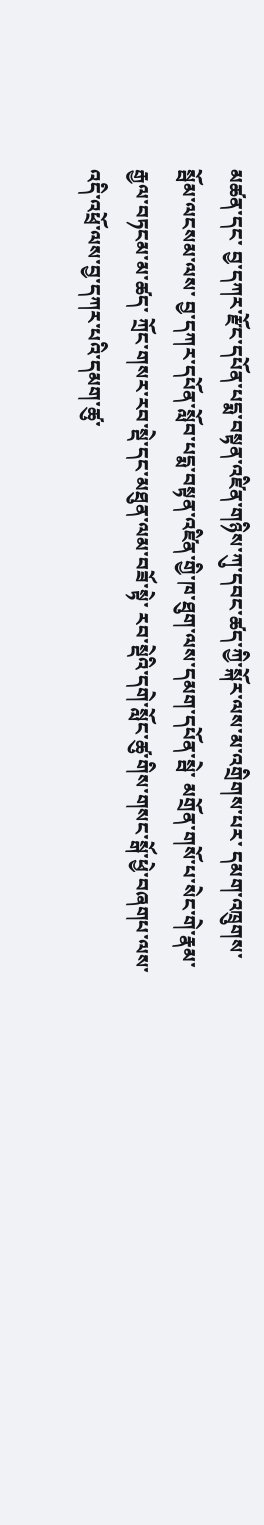མཚན་དང་ བྱ་དཀར་རྫོང་དཔོན་པདྨ་བསྟན་འཛིན་གཉིས་ཀུ་དབང་ཚད་ཀྱི་སྐོར་ལས་མ་འགྲིགས་པར་ དམག་འཁྲུགས་སྦོམ་ལངསམ་ལས་ བྱ་དཀར་དཔོན་སློབ་པདྨ་བསྟན་འཛིན་གྱི་ཁ་ཐུག་ལས་དམག་དཔོན་སྦེ་ མགྲོན་གསོ་པ་སེང་གེ་རྣམ་རྒྱལ་བཏངམ་མ་ཚད་ ཀྲོང་གསར་རབ་སྡེ་དང་མཐུན་ལམ་བཟོ་སྟེ་ རབ་སྡེའི་དགེ་སློང་ཚུ་གིས་གསང་སྒོ་ཕྱེ་བཞགཔ་ལས་ འདི་འཕྲོ་ལས་བྱ་དཀར་པའི་དམག་ཚུ་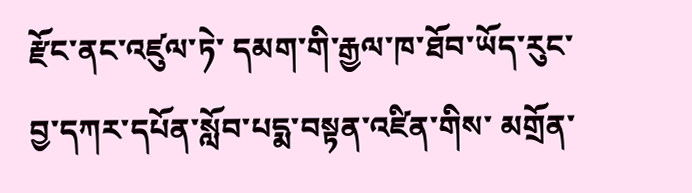རྫོང་ནང་འཛུལ་ཏེ་ དམག་གི་རྒྱལ་ཁ་ཐོབ་ཡོད་རུང་ བྱ་དཀར་དཔོན་སློབ་པདྨ་བསྟན་འཛིན་གིས་ མགྲོན་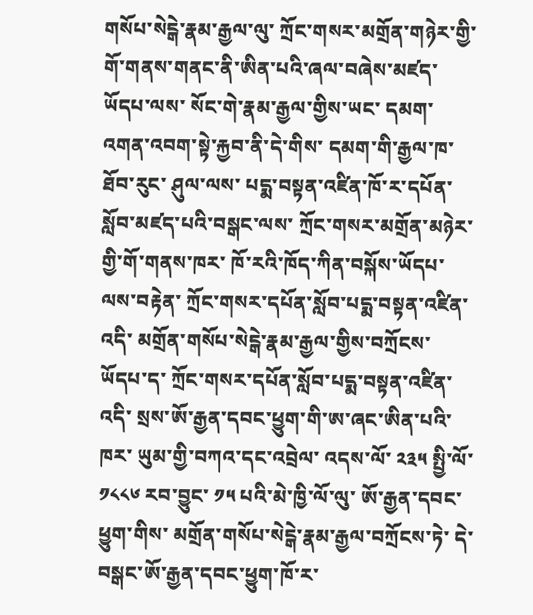གསོཔ་སེངྒེ་རྣམ་རྒྱལ་ལུ་ ཀྲོང་གསར་མགྲོན་གཉེར་གྱི་གོ་གནས་གནང་ནི་ཨིན་པའི་ཞལ་བཞེས་མཛད་ཡོདཔ་ལས་ སོང་གེ་རྣམ་རྒྱལ་གྱིས་ཡང་ དམག་འགན་འབག་སྟེ་རྐྱབ་ནི་དེ་གིས་ དམག་གི་རྒྱལ་ཁ་ཐོབ་རུང་ ཤུལ་ལས་ པདྨ་བསྟན་འཛིན་ཁོ་ར་དཔོན་སློབ་མཛད་པའི་བསྒང་ལས་ ཀྲོང་གསར་མགྲོན་མཉེར་གྱི་གོ་གནས་ཁར་ ཁོ་རའི་ཁོད་ཀིན་བསྐོས་ཡོདཔ་ལས་བརྟེན་ ཀྲོང་གསར་དཔོན་སློབ་པདྨ་བསྟན་འཛིན་འདི་ མགྲོན་གསོཔ་སེངྒེ་རྣམ་རྒྱལ་གྱིས་བཀྲོངས་ཡོདཔ་ད་ ཀྲོང་གསར་དཔོན་སློབ་པདྨ་བསྟན་འཛིན་འདི་ སྲས་ཨོ་རྒྱན་དབང་ཕྱུག་གི་ཨ་ཞང་ཨིན་པའི་ཁར་ ཡུམ་གྱི་བཀའ་དང་འབྲེལ་ འདས་ལོ་ ༢༣༥ སྤྱི་ལོ་ ༡༨༨༦ རབ་བྱུང་ ༡༥ པའི་མེ་ཁྱི་ལོ་ལུ་ ཨོ་རྒྱན་དབང་ཕྱུག་གིས་ མགྲོན་གསོཔ་སེངྒེ་རྣམ་རྒྱལ་བཀྲོངས་ཏེ་ དེ་བསྒང་ཨོ་རྒྱན་དབང་ཕྱུག་ཁོ་ར་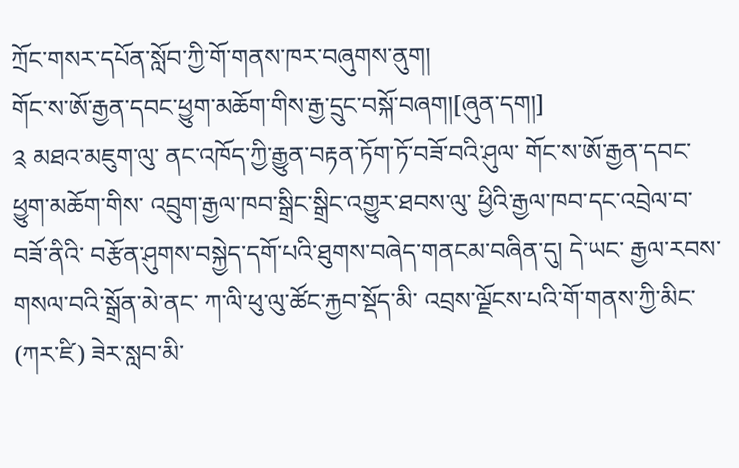ཀྲོང་གསར་དཔོན་སློབ་ཀྱི་གོ་གནས་ཁར་བཞུགས་ནུག།
གོང་ས་ཨོ་རྒྱན་དབང་ཕྱུག་མཆོག་གིས་རྒྱ་དྲུང་བསྐོ་བཞག།[ཞུན་དག།]
༉ མཐའ་མཇུག་ལུ་ ནང་འཁོད་ཀྱི་རྒྱུན་བརྟན་ཏོག་ཏོ་བཟོ་བའི་ཤུལ་ གོང་ས་ཨོ་རྒྱན་དབང་ཕྱུག་མཆོག་གིས་ འབྲུག་རྒྱལ་ཁབ་སྒྲིང་སྒྲིང་འགྱུར་ཐབས་ལུ་ ཕྱིའི་རྒྱལ་ཁབ་དང་འབྲེལ་བ་བཟོ་ནིའི་ བརྩོན་ཤུགས་བསྐྱེད་དགོ་པའི་ཐུགས་བཞེད་གནངམ་བཞིན་དུ། དེ་ཡང་ རྒྱལ་རབས་གསལ་བའི་སྒྲོན་མེ་ནང་ ཀ་ལི་ཕུ་ལུ་ཚོང་རྐྱབ་སྡོད་མི་ འབྲས་ལྗོངས་པའི་གོ་གནས་ཀྱི་མིང་ (ཀར་ཛི) ཟེར་སླབ་མི་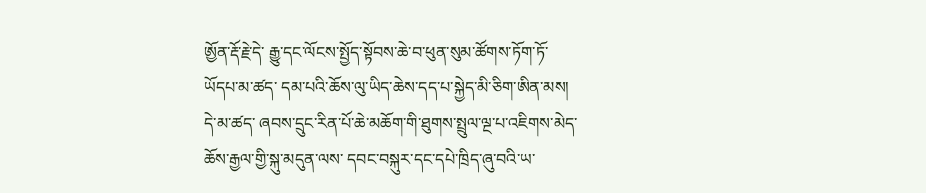ཨྱོན་རྡོ་རྗེ་དེ་ རྒྱུ་དང་ལོངས་སྤྱོད་སྟོབས་ཆེ་བ་ཕུན་སུམ་ཚོགས་ཏོག་ཏོ་ཡོདཔ་མ་ཚད་ དམ་པའི་ཆོས་ལུ་ཡིད་ཆེས་དད་པ་སྐྱེད་མི་ཅིག་ཨིན་མས། དེ་མ་ཚད་ ཞབས་དྲུང་རིན་པོ་ཆེ་མཆོག་གི་ཐུགས་སྤྲུལ་ལྔ་པ་འཇིགས་མེད་ཆོས་རྒྱལ་གྱི་སྐུ་མདུན་ལས་ དབང་བསྐུར་དང་དཔེ་ཁྲིད་ཞུ་བའི་ཡ་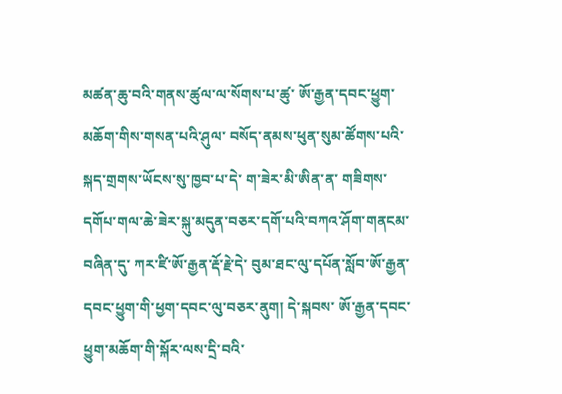མཚན་ཆུ་བའི་གནས་ཚུལ་ལ་སོགས་པ་ཚུ་ ཨོ་རྒྱན་དབང་ཕྱུག་མཆོག་གིས་གསན་པའི་ཤུལ་ བསོད་ནམས་ཕུན་སུམ་ཚོགས་པའི་ སྐད་གྲགས་ཡོངས་སུ་ཁྱབ་པ་དེ་ ག་ཟེར་མི་ཨིན་ན་ གཟིགས་དགོཔ་གལ་ཆེ་ཟེར་སྐུ་མདུན་བཅར་དགོ་པའི་བཀའ་ཤོག་གནངམ་བཞིན་དུ་ ཀར་ཛི་ཨོ་རྒྱན་རྡོ་རྗེ་དེ་ བུམ་ཐང་ལུ་དཔོན་སློབ་ཨོ་རྒྱན་དབང་ཕྱུག་གི་ཕྱག་དབང་ལུ་བཅར་ནུག། དེ་སྐབས་ ཨོ་རྒྱན་དབང་ཕྱུག་མཆོག་གི་སྐོར་ལས་དྲི་བའི་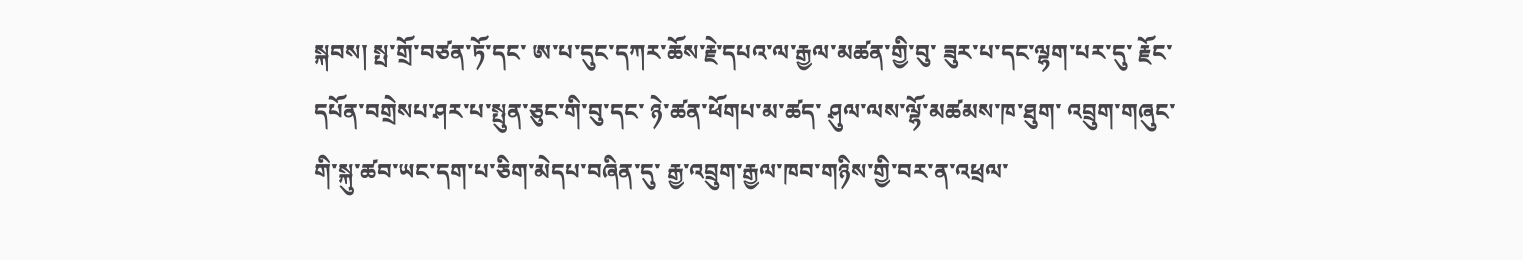སྐབས། སྤ་གྲོ་བཙན་ཏོ་དང་ ཨ་པ་དུང་དཀར་ཆོས་རྗེ་དཔའ་ལ་རྒྱལ་མཚན་གྱི་བུ་ ཟུར་པ་དང་ལྷག་པར་དུ་ རྗོང་དཔོན་བགྲེསཔ་ཤར་པ་སྤུན་ཅུང་གི་བུ་དང་ ཉེ་ཚན་ཕོགཔ་མ་ཚད་ ཤུལ་ལས་ལྷོ་མཚམས་ཁ་ཐུག་ འབྲུག་གཞུང་གི་སྐུ་ཚབ་ཡང་དག་པ་ཅིག་མེདཔ་བཞིན་དུ་ རྒྱ་འབྲུག་རྒྱལ་ཁབ་གཉིས་གྱི་བར་ན་འཕྲལ་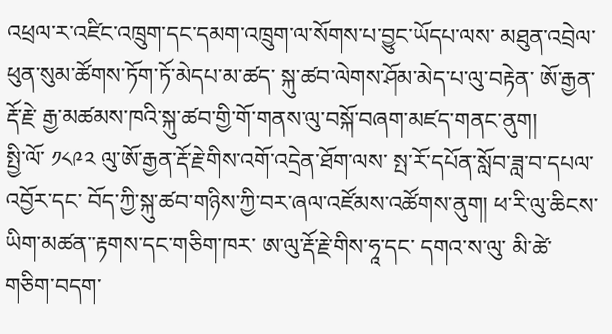འཕྲལ་ར་འཛིང་འཁྲུག་དང་དམག་འཁྲུག་ལ་སོགས་པ་བྱུང་ཡོདཔ་ལས་ མཐུན་འབྲེལ་ཕུན་སུམ་ཚོགས་ཏོག་ཏོ་མེདཔ་མ་ཚད་ སྐུ་ཚབ་ལེགས་ཤོམ་མེད་པ་ལུ་བརྟེན་ ཨོ་རྒྱན་རྡོ་རྗེ་ རྒྱ་མཚམས་ཁའི་སྐུ་ཚབ་གྱི་གོ་གནས་ལུ་བསྐོ་བཞག་མཛད་གནང་ནུག།
སྤྱི་ལོ་ ༡༨༩༢ ལུ་ཨོ་རྒྱན་རྡོ་རྗེ་གིས་འགོ་འདྲེན་ཐོག་ལས་ སྤ་རོ་དཔོན་སློབ་ཟླ་བ་དཔལ་འབྱོར་དང་ བོད་ཀྱི་སྐུ་ཚབ་གཉིས་ཀྱི་བར་ཞལ་འཛོམས་འཚོགས་ནུག། ཕ་རི་ལུ་ཆིངས་ཡིག་མཚན་་རྟགས་དང་གཅིག་ཁར་ ཨ་ལུ་རྡོ་རྗེ་གིས་ཧཱ་དང་ དགའ་ས་ལུ་ མི་ཚེ་གཅིག་བདག་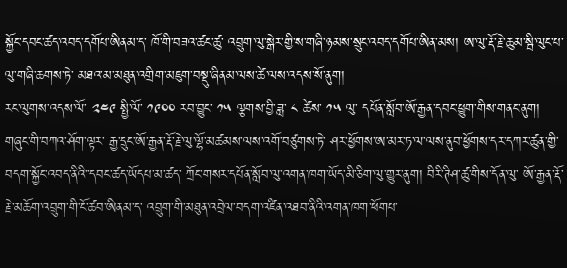སྐྱོང་དབང་ཚད་འབད་དགོཔ་ཨིནམ་ད་ ཁོ་གི་བཟའ་ཚང་ཚུ་ འབྲུག་ལུ་སྒེར་གྱི་ས་གཞི་ཉམས་སྲུང་འབད་དགོཔ་ཨིན་མས། ཨ་ལུ་རྡོ་རྗེ་ཆུམ་སྦི་ལུང་པ་ལུ་གཞི་ཆགས་ཏེ་ མཐའ་མ་མཐུན་འགྲིག་མཇུག་བསྡུ་ཞིནམ་ལས་ཚེ་ལས་འདས་སོ་ནུག།
རང་ལུགས་འདས་ལོ་ ༢༤༩ སྤྱི་ལོ་ ༡༩༠༠ རབ་བྱུང་ ༡༥ ལྕགས་བྱི་ཟླ་ ༨ ཚེས་ ༡༥ ལུ་ དཔོན་སློབ་ཨོ་རྒྱན་དབང་ཕྱུག་གིས་གནང་ནུག། གཞུང་གི་བཀའ་ཤོག་ལྟར་ རྒྱ་དྲུང་ཨོ་རྒྱན་རྡོ་རྗེ་ལུ་ལྷོ་མཚམས་ལས་འགོ་བཙུགས་ཏེ་ ཤར་ཕྱོགས་ཨ་མར་ཏ་ལ་ལས་ནུབ་ཕྱོགས་དར་དཀར་ཚུན་གྱི་ བདག་སྐྱོང་འབད་ནིའི་་དབང་ཚད་ཡོདཔ་མ་ཚད་ ཀྲོང་གསར་དཔོན་སློབ་ལུ་འགན་ཁག་ཡོད་མི་ཅིག་ལུ་གྱུར་ནུག། བིརི་ཊིཤ་ཚུ་གིས་དོན་ལུ་ ཨོ་རྒྱན་རྡོ་རྗེ་མཆོག་འབྲུག་གི་ངོ་ཚབ་ཨིནམ་ད་ འབྲུག་གི་མཐུན་འབྲེལ་བདག་འཛིན་འཐབ་ནིའི་འགན་ཁག་ཕོགཔ་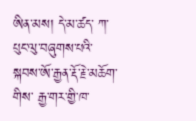ཨིན་མས། དེ་མ་ཚད་ ཀ་པུང་ལུ་བཞུགས་པའི་སྐབས་ཨོ་རྒྱན་རྡོ་རྗེ་མཆོག་གིས་ རྒྱ་གར་གྱི་ཁ་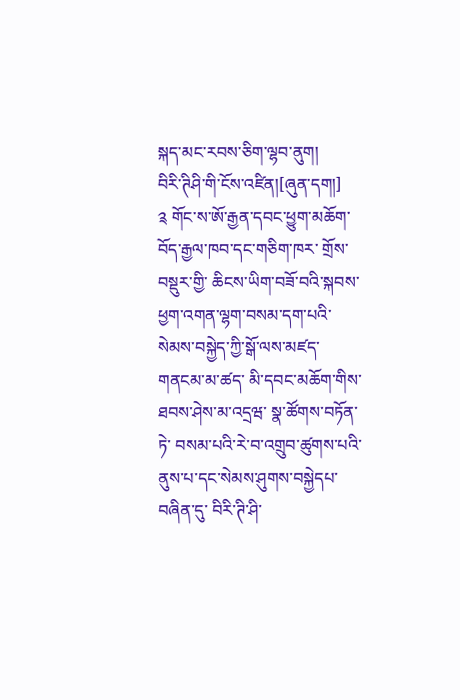སྐད་མང་རབས་ཅིག་ལྷབ་ནུག།
བིརི་ཊིཤི་གི་ངོས་འཛིན།[ཞུན་དག།]
༉ གོང་ས་ཨོ་རྒྱན་དབང་ཕྱུག་མཆོག་ བོད་རྒྱལ་ཁབ་དང་གཅིག་ཁར་ གྲོས་བསྡུར་གྱི་ ཆིངས་ཡིག་བཟོ་བའི་སྐབས་ ཕྱག་འགན་ལྷག་བསམ་དག་པའི་སེམས་བསྐྱེད་ཀྱི་སྒོ་ལས་མཛད་གནངམ་མ་ཚད་ མི་དབང་མཆོག་གིས་ཐབས་ཤེས་མ་འདྲཝ་ སྣ་ཚོགས་བཏོན་ཏེ་ བསམ་པའི་རེ་བ་འགྲུབ་ཚུགས་པའི་ནུས་པ་དང་སེམས་ཤུགས་བསྐྱེདཔ་བཞིན་དུ་ བིརི་ཊི་ཤི་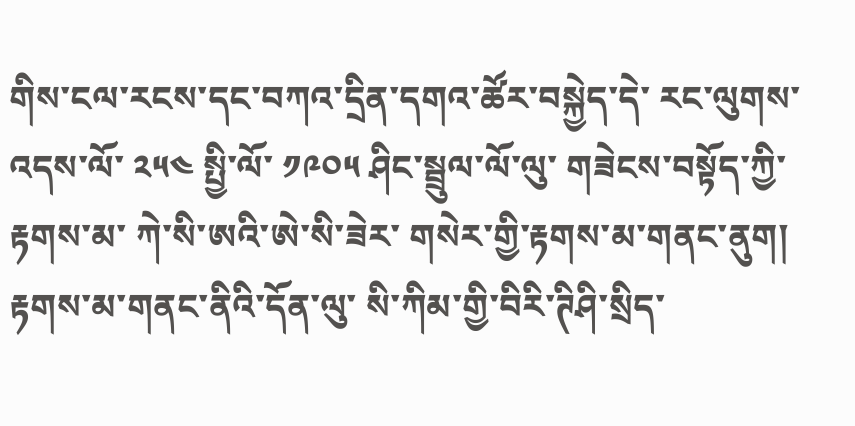གིས་ངལ་རངས་དང་བཀའ་དྲིན་དགའ་ཚོར་བསྐྱེད་དེ་ རང་ལུགས་འདས་ལོ་ ༢༥༤ སྤྱི་ལོ་ ༡༩༠༥ ཤིང་སྦྲུལ་ལོ་ལུ་ གཟེངས་བསྟོད་ཀྱི་རྟགས་མ་ ཀེ་སི་ཨའི་ཨེ་སི་ཟེར་ གསེར་གྱི་རྟགས་མ་གནང་ནུག།
རྟགས་མ་གནང་ནིའི་དོན་ལུ་ སི་ཀིམ་གྱི་བིརི་ཊིཤི་སྲིད་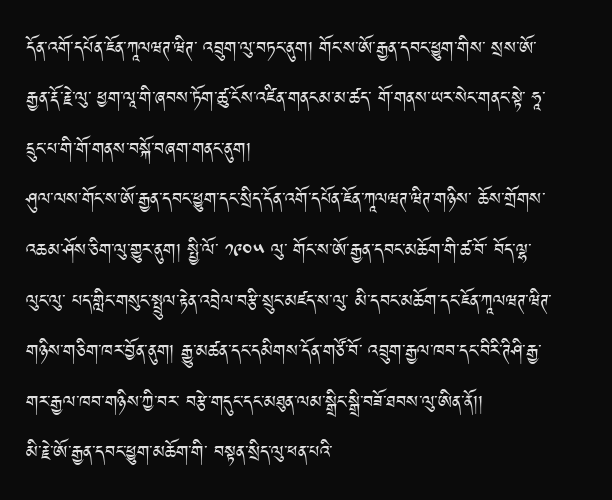དོན་འགོ་དཔོན་ཇོན་ཀཱལཝཊ་ཝིཊ་ འབྲུག་ལུ་བཏང་ནུག། གོང་ས་ཨོ་རྒྱན་དབང་ཕྱུག་གིས་ སྲས་ཨོ་རྒྱན་རྡོ་རྗེ་ལུ་ ཕྱག་ལཱ་གི་ཞབས་ཏོག་ཚུ་ངོས་འཛིན་གནངམ་མ་ཚད་ གོ་གནས་ཡར་སེང་གནང་སྟེ་ ཧཱ་དྲུང་པ་གི་གོ་གནས་བསྐོ་བཞག་གནང་ནུག།
ཤུལ་ལས་གོང་ས་ཨོ་རྒྱན་དབང་ཕྱུག་དང་སྲིད་དོན་འགོ་དཔོན་ཇོན་ཀཱལཝཊ་ཝིཊ་གཉིས་ ཆོས་གྲོགས་འཆམ་ཤོས་ཅིག་ལུ་གྱུར་ནུག། སྤྱི་ལོ་ ༡༩༠༥ ལུ་ གོང་ས་ཨོ་རྒྱན་དབང་མཆོག་གི་ཚ་བོ་ བོད་ལྷ་ལུང་ལུ་ པད་གླིང་གསུང་སྤྲུལ་རྟེན་འབྲེལ་བརྩི་སྲུང་མཛད་ས་ལུ་ མི་དབང་མཆོག་དང་ཇོན་ཀཱལཝཊ་ཝིཊ་གཉིས་གཅིག་ཁར་བྱོན་ནུག། རྒྱུ་མཚན་དང་དམིགས་དོན་གཙོ་བོ་ འབྲུག་རྒྱལ་ཁབ་དང་བིརི་ཊིཤི་རྒྱ་གར་རྒྱལ་ཁབ་གཉིས་ཀྱི་བར་ བརྩེ་གདུང་དང་མཐུན་ལམ་སྒྲིང་སྒྲི་བཟོ་ཐབས་ལུ་ཨིན་ནོ།།
མི་རྗེ་ཨོ་རྒྱན་དབང་ཕྱུག་མཆོག་གི་ བསྟན་སྲིད་ལུ་ཕན་པའི་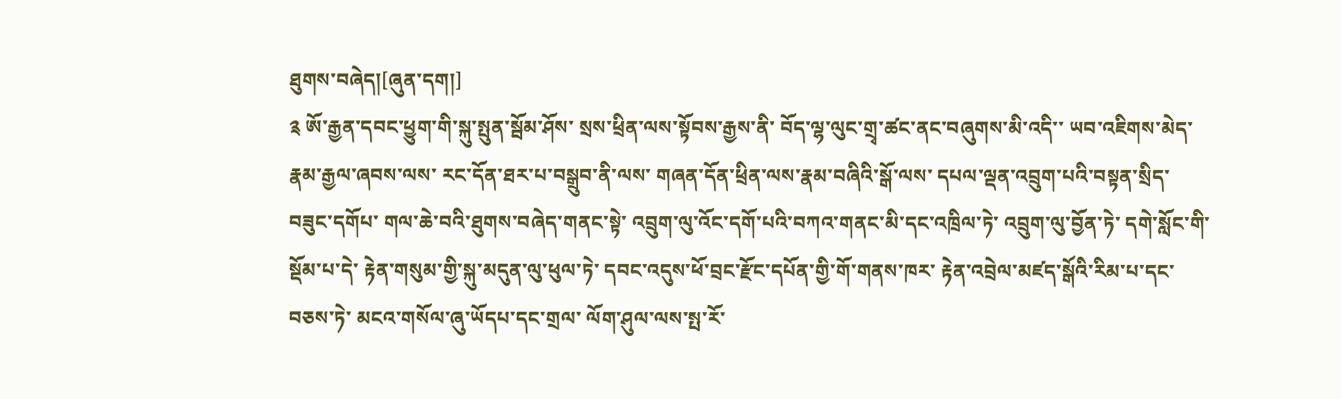ཐུགས་བཞེད།[ཞུན་དག།]
༉ ཨོ་རྒྱན་དབང་ཕྱུག་གི་སྐུ་སྤུན་སྦོམ་ཤོས་ སྲས་ཕྲིན་ལས་སྟོབས་རྒྱས་ནི་ བོད་ལྷ་ལུང་གྲྭ་ཚང་ནང་བཞུགས་མི་འདི་་ ཡབ་འཇིགས་མེད་རྣམ་རྒྱལ་ཞབས་ལས་ རང་དོན་ཐར་པ་བསྒྲུབ་ནི་ལས་ གཞན་དོན་ཕྲིན་ལས་རྣམ་བཞིའི་སྒོ་ལས་ དཔལ་ལྡན་འབྲུག་པའི་བསྟན་སྲིད་བཟུང་དགོཔ་ གལ་ཆེ་བའི་ཐུགས་བཞེད་གནང་སྟེ་ འབྲུག་ལུ་འོང་དགོ་པའི་བཀའ་གནང་མི་དང་འཁྲིལ་ཏེ་ འབྲུག་ལུ་བྱོན་ཏེ་ དགེ་སློང་གི་སྡོམ་པ་དེ་ རྟེན་གསུམ་གྱི་སྐུ་མདུན་ལུ་ཕུལ་ཏེ་ དབང་འདུས་ཕོ་བྲང་རྫོང་དཔོན་གྱི་གོ་གནས་ཁར་ རྟེན་འབྲེལ་མཛད་སྒོའི་རིམ་པ་དང་བཅས་ཏེ་ མངའ་གསོལ་ཞུ་ཡོདཔ་དང་གྲལ་ ལོག་ཤུལ་ལས་སྤ་རོ་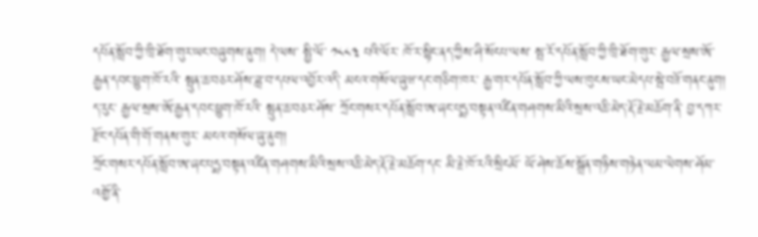དཔོན་སློབ་ཀྱི་ཁྲི་ཐོག་གུར་ཡང་བཞུགས་ནུག། དེ་ལས་ སྤྱི་ལོ་ ༡༨༨༣ པའི་ལོར་ ཁོ་ར་སྙིང་ནད་ཀྱིས་ཤི་སོངཔ་ལས་ སྤ་རོ་དཔོན་སློབ་ཀྱི་ཁྲི་ཐོག་གུར་ རྒྱལ་སྲས་ཨོ་རྒྱན་དབང་ཕྱུག་ཁོ་རའི་ སྤུན་ཆ་བཅར་ཤོས་ཟླ་བ་དཔལ་འབྱོར་འདི་ མངའ་གསོལ་ཞུཝ་དང་གཅིག་ཁར་ རྒྱ་གར་དཔོན་སློབ་ཀྱི་ལས་ཁུངས་ཡང་མེདཔ་སྦེ་བཟོ་གནང་ནུག། ད་རུང་ རྒྱལ་སྲས་ཨོ་རྒྱན་དབང་ཕྱུག་ཁོ་རའི་ སྤུན་ཆ་བཅར་ཤོས་ ཀྲོང་གསར་དཔོན་སློབ་ཨ་ཞང་པདྨ་བསྟན་འཛིན་གཤགས་མིའི་སྲས་འཆི་མེད་རྡོ་རྗེ་མཆོག་ནི་ བྱ་དཀར་རྫོང་དཔོན་གི་གོ་གནས་གུར་ མངའ་གསོལ་ཞུ་ནུག།
ཀྲོང་གསར་དཔོན་སློབ་ཨ་ཞང་པདྨ་བསྟན་འཛིན་གཤགས་མིའི་སྲས་འཆི་མེད་རྡོ་རྗེ་མཆོག་དང་ མི་རྗེ་ཁོ་རའི་སྲིངམོ་ ཡོ་ཤེས་ཆོས་སྒྲོན་གཉིས་གཉེན་ལམ་ལེགས་ཤོམ་འགྱོ་ནི་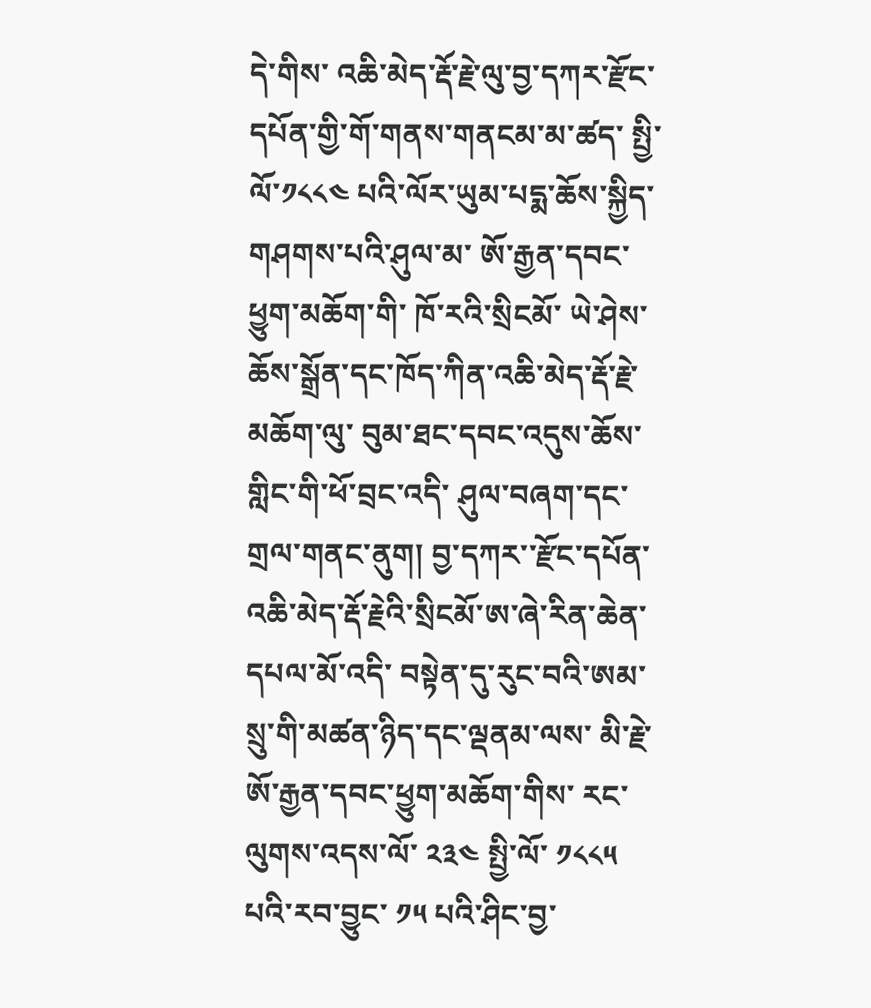དེ་གིས་ འཆི་མེད་རྡོ་རྗེ་ལུ་བྱ་དཀར་རྫོང་དཔོན་གྱི་གོ་གནས་གནངམ་མ་ཚད་ སྤྱི་ལོ་༡༨༨༤ པའི་ལོར་ཡུམ་པདྨ་ཆོས་སྐྱིད་གཤགས་པའི་ཤུལ་མ་ ཨོ་རྒྱན་དབང་ཕྱུག་མཆོག་གི་ ཁོ་རའི་སྲིངམོ་ ཡེ་ཤེས་ཆོས་སྒྲོན་དང་ཁོད་ཀིན་འཆི་མེད་རྡོ་རྗེ་མཆོག་ལུ་ བུམ་ཐང་དབང་འདུས་ཆོས་གླིང་གི་ཕོ་བྲང་འདི་ ཤུལ་བཞག་དང་གྲལ་གནང་ནུག། བྱ་དཀར་་རྫོང་དཔོན་འཆི་མེད་རྡོ་རྗེའི་སྲིངམོ་ཨ་ཞེ་རིན་ཆེན་དཔལ་མོ་འདི་ བསྟེན་དུ་རུང་བའི་ཨམ་སྲུ་གི་མཚན་ཉིད་དང་ལྡནམ་ལས་ མི་རྗེ་ཨོ་རྒྱན་དབང་ཕྱུག་མཆོག་གིས་ རང་ལུགས་འདས་ལོ་ ༢༣༤ སྤྱི་ལོ་ ༡༨༨༥ པའི་རབ་བྱུང་ ༡༥ པའི་ཤིང་བྱ་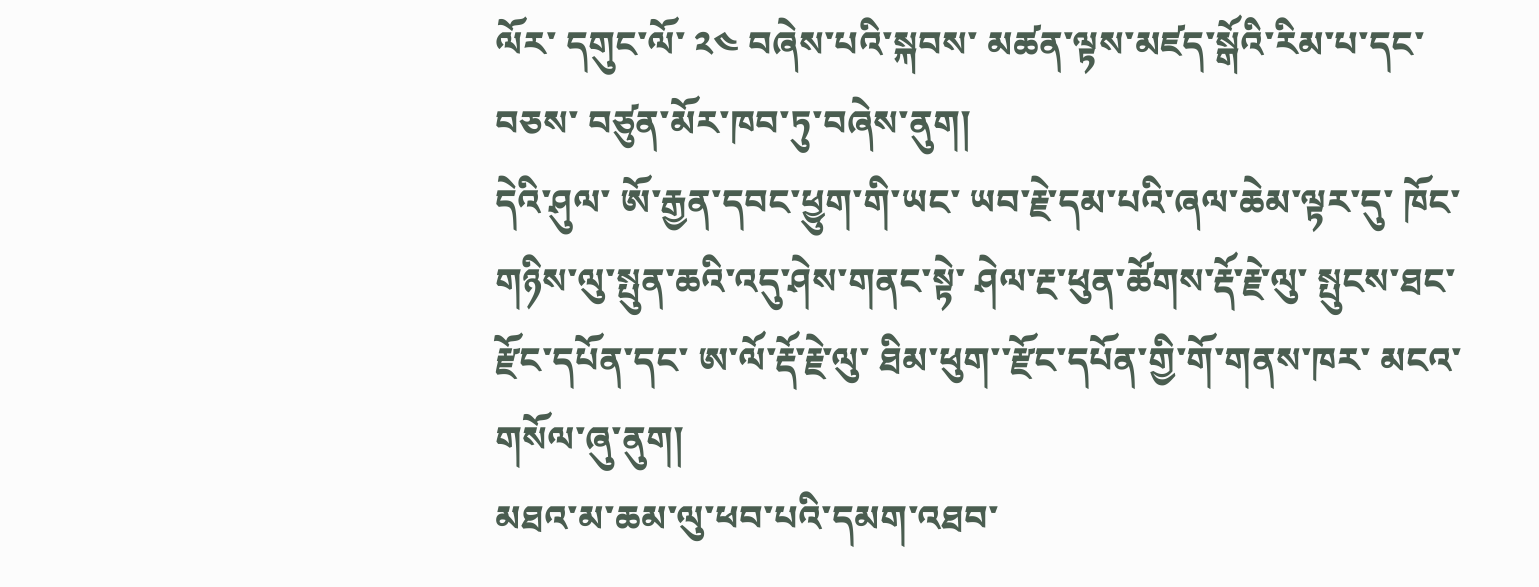ལོར་ དགུང་ལོ་ ༢༤ བཞེས་པའི་སྐབས་ མཚན་ལྟས་མཛད་སྒོའི་རིམ་པ་དང་བཅས་ བཙུན་མོར་ཁབ་ཏུ་བཞེས་ནུག།
དེའི་ཤུལ་ ཨོ་རྒྱན་དབང་ཕྱུག་གི་ཡང་ ཡབ་རྗེ་དམ་པའི་ཞལ་ཆེམ་ལྟར་དུ་ ཁོང་གཉིས་ལུ་སྤུན་ཆའི་འདུ་ཤེས་གནང་སྟེ་ ཤེལ་རྔ་ཕུན་ཚོགས་རྡོ་རྗེ་ལུ་ སྤུངས་ཐང་རྫོང་དཔོན་དང་ ཨ་ལོ་རྡོ་རྗེ་ལུ་ ཐིམ་ཕུག་་རྫོང་དཔོན་གྱི་གོ་གནས་ཁར་ མངའ་གསོལ་ཞུ་ནུག།
མཐའ་མ་ཆམ་ལུ་ཕབ་པའི་དམག་འཐབ་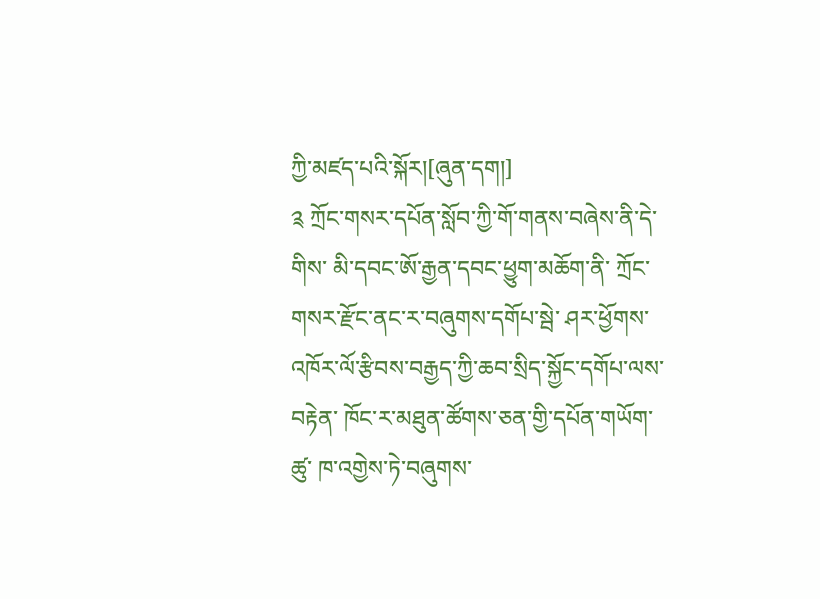ཀྱི་མཛད་པའི་སྐོར།[ཞུན་དག།]
༉ ཀྲོང་གསར་དཔོན་སློབ་ཀྱི་གོ་གནས་བཞེས་ནི་དེ་གིས་ མི་དབང་ཨོ་རྒྱན་དབང་ཕྱུག་མཆོག་ནི་ ཀྲོང་གསར་རྫོང་ནང་ར་བཞུགས་དགོཔ་སྦེ་ ཤར་ཕྱོགས་འཁོར་ལོ་རྩིབས་བརྒྱད་ཀྱི་ཆབ་སྲིད་སྐྱོང་དགོཔ་ལས་བརྟེན་ ཁོང་ར་མཐུན་ཚོགས་ཅན་གྱི་དཔོན་གཡོག་ཚུ་ ཁ་འགྱེས་ཏེ་བཞུགས་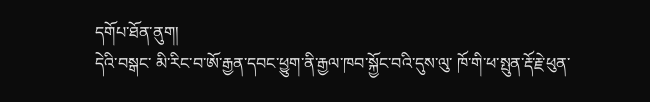དགོཔ་ཐོན་ནུག།
དེའི་བསྒང་ མི་རིང་བ་ཨོ་རྒྱན་དབང་ཕྱུག་ནི་རྒྱལ་ཁབ་སྐྱོང་བའི་དུས་ལུ་ ཁོ་གི་ཕ་སྤུན་རྡོ་རྗེ་ཕུན་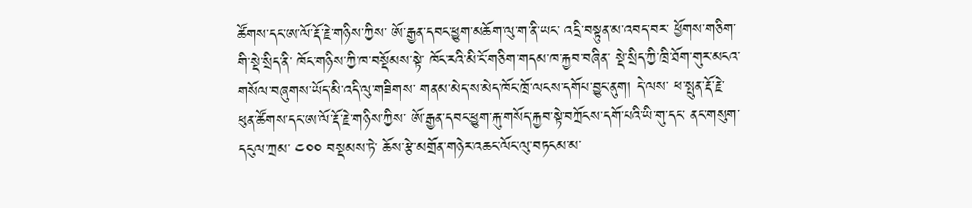ཚོགས་དང་ཨ་ལོ་རྡོ་རྗེ་གཉིས་ཀྱིས་ ཨོ་རྒྱན་དབང་ཕྱུག་མཆོག་ལུ་ག་ནི་ཡང་ འདྲི་བསྟུན་མ་འབད་བར་ ཕྱོགས་གཅིག་གི་སྡེ་སྲིད་ནི་ ཁོང་གཉིས་ཀྱི་ཁ་བསྡོམས་སྟེ་ ཁོང་རའི་མི་ངོ་གཅིག་གདམ་ཁ་རྐྱབ་བཞིན་ སྡེ་སྲིད་ཀྱི་ཁྲི་ཐོག་གུར་མངའ་གསོལ་བཞུགས་ཡོད་མི་འདི་ལུ་གཟིགས་ གནམ་མེད་ས་མེད་ཁོང་ཁྲོ་ལངས་དགོཔ་བྱུང་ནུག། དེ་ལས་ ཕ་སྤུན་རྡོ་རྗེ་ཕུན་ཚོགས་དང་ཨ་ལོ་རྡོ་རྗེ་གཉིས་ཀྱིས་ ཨོ་རྒྱན་དབང་ཕྱུག་རྐུ་གསོད་རྐྱབ་སྟེ་བཀྲོངས་དགོ་པའི་ཡི་གུ་དང་ ནང་གསུག་དངུལ་ཀྲམ་ ༤༠༠ བསྡམས་ཏེ་ ཆོས་རྩེ་མགྲོན་གཉེར་འཆང་ལོང་ལུ་བཏངམ་མ་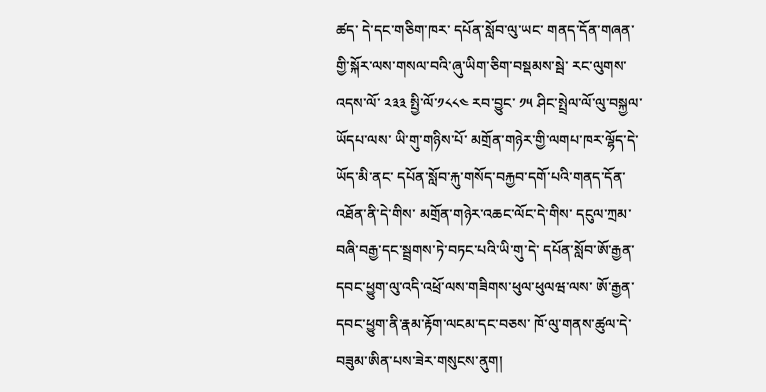ཚད་ དེ་དང་གཅིག་ཁར་ དཔོན་སློབ་ལུ་ཡང་ གནད་དོན་གཞན་གྱི་སྐོར་ལས་གསལ་བའི་ཞུ་ཡིག་ཅིག་བསྡམས་སྦེ་ རང་ལུགས་འདས་ལོ་ ༢༣༣ སྤྱི་ལོ་༡༨༨༤ རབ་བྱུང་ ༡༥ ཤིང་སྤྲེལ་ལོ་ལུ་བསྐྱལ་ཡོདཔ་ལས་ ཡི་གུ་གཉིས་པོ་ མགྲོན་གཉེར་གྱི་ལགཔ་ཁར་ལྷོད་དེ་ཡོད་མི་ནང་ དཔོན་སློབ་རྐུ་གསོད་བརྐྱབ་དགོ་པའི་གནད་དོན་འཐོན་ནི་དེ་གིས་ མགྲོན་གཉེར་འཆང་ལོང་དེ་གིས་ དངུལ་ཀྲམ་བཞི་བརྒྱ་དང་སྦྲགས་ཏེ་བཏང་པའི་ཡི་གུ་དེ་ དཔོན་སློབ་ཨོ་རྒྱན་དབང་ཕྱུག་ལུ་འདི་འཕྲོ་ལས་གཟིགས་ཕུལ་ཕུལཝ་ལས་ ཨོ་རྒྱན་དབང་ཕྱུག་ནི་རྣམ་རྟོག་ལངམ་དང་བཅས་ ཁོ་ལུ་གནས་ཚུལ་དེ་བཟུམ་ཨིན་པས་ཟེར་གསུངས་ནུག།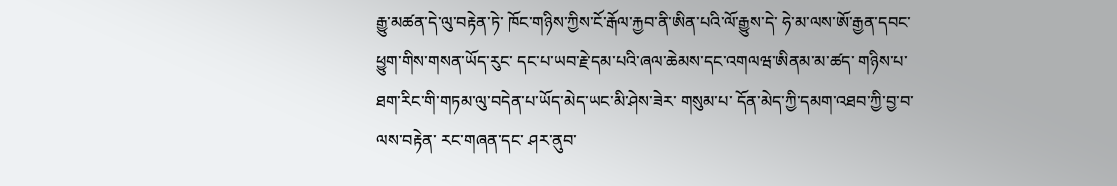རྒྱུ་མཚན་དེ་ལུ་བརྟེན་ཏེ་ ཁོང་གཉིས་ཀྱིས་ངོ་རྒོལ་རྐྱབ་ནི་ཨིན་པའི་ལོ་རྒྱུས་དེ་ ཧེ་མ་ལས་ཨོ་རྒྱན་དབང་ཕྱུག་གིས་གསན་ཡོད་རུང་ དང་པ་ཡབ་རྗེ་དམ་པའི་ཞལ་ཆེམས་དང་འགལཝ་ཨིནམ་མ་ཚད་ གཉིས་པ་ཐག་རིང་གི་གཏམ་ལུ་བདེན་པ་ཡོད་མེད་ཡང་མི་ཤེས་ཟེར་ གསུམ་པ་ དོན་མེད་ཀྱི་དམག་འཐབ་ཀྱི་བྱ་བ་ལས་བརྟེན་ རང་གཞན་དང་ ཤར་ནུབ་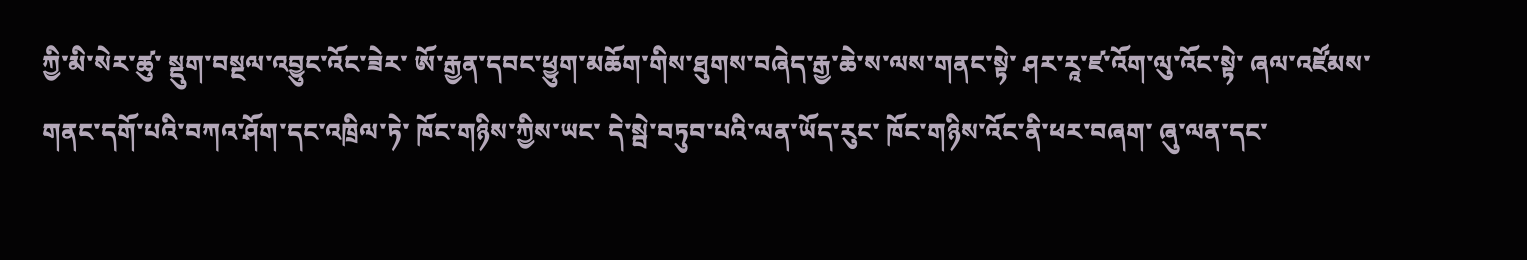ཀྱི་མི་སེར་ཚུ་ སྡུག་བསྔལ་འབྱུང་འོང་ཟེར་ ཨོ་རྒྱན་དབང་ཕྱུག་མཆོག་གིས་ཐུགས་བཞེད་རྒྱ་ཆེ་ས་ལས་གནང་སྟེ་ ཤར་རཱ་ཛ་འོག་ལུ་འོང་སྟེ་ ཞལ་འཛོམས་གནང་དགོ་པའི་བཀའ་ཤོག་དང་འཁྲིལ་ཏེ་ ཁོང་གཉིས་ཀྱིས་ཡང་ དེ་སྦེ་བཏུབ་པའི་ལན་ཡོད་རུང་ ཁོང་གཉིས་འོང་ནི་ཕར་བཞག་ ཞུ་ལན་དང་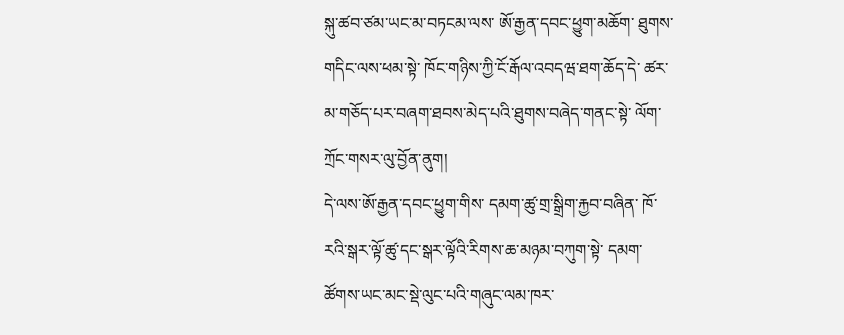སྐུ་ཚབ་ཙམ་ཡང་མ་བཏངམ་ལས་ ཨོ་རྒྱན་དབང་ཕྱུག་མཆོག་ ཐུགས་གདིང་ལས་ཕམ་སྟེ་ ཁོང་གཉིས་ཀྱི་ངོ་རྒོལ་འབདཝ་ཐག་ཆོད་དེ་ ཚར་མ་གཅོད་པར་བཞག་ཐབས་མེད་པའི་ཐུགས་བཞེད་གནང་སྟེ་ ལོག་ཀྲོང་གསར་ལུ་བྱོན་ནུག།
དེ་ལས་ཨོ་རྒྱན་དབང་ཕྱུག་གིས་ དམག་ཚུ་གྲ་སྒྲིག་རྐྱབ་བཞིན་ ཁོ་རའི་སྒར་ལྟོ་ཚུ་དང་སྒར་ལྟོའི་རིགས་ཆ་མཉམ་བཀུག་སྟེ་ དམག་ཚོགས་ཡང་མང་སྡེ་ལུང་པའི་གཞུང་ལམ་ཁར་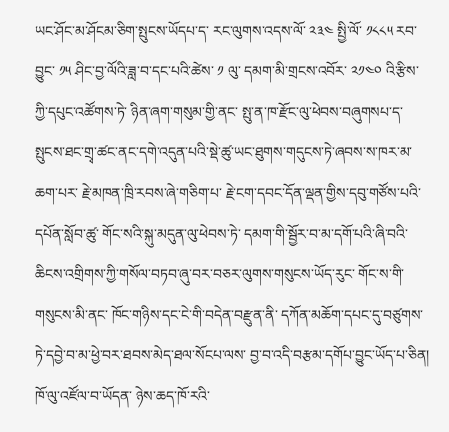ཡང་ཤོང་མ་ཤོངམ་ཅིག་སྤུངས་ཡོདཔ་ད་ རང་ལུགས་འདས་ལོ་ ༢༣༤ སྤྱི་ལོ་ ༡༨༨༥ རབ་བྱུང་ ༡༥ ཤིང་བྱ་ལོའི་ཟླ་བ་དང་པའི་ཚེས་ ༡ ལུ་ དམག་མི་གྲངས་འབོར་ ༢༡༤༠ འི་རྩིས་ཀྱི་དཔུང་འཚོགས་ཏེ་ ཉིན་ཞག་གསུམ་གྱི་ནང་ སྤུ་ན་ཁ་རྫོང་ལུ་ཕེབས་བཞུགསཔ་ད་ སྤུངས་ཐང་གྲྭ་ཚང་ནང་དགེ་འདུན་པའི་སྡེ་ཚུ་ཡང་ཐུགས་གདུངས་ཏེ་ཞབས་ས་ཁར་མ་ཆག་པར་ རྗེ་མཁན་ཁྲི་རབས་ཞེ་གཅིག་པ་ རྗེ་ངག་དབང་དོན་ལྡན་གྱིས་དབུ་གཙོས་པའི་དཔོན་སློབ་ཚུ་ གོང་སའི་སྐུ་མདུན་ལུ་ཕེབས་ཏེ་ དམག་གི་སྦྱོར་བ་མ་དགོ་པའི་ཞི་བའི་ཆིངས་འགྲིགས་ཀྱི་གསོལ་བཏབ་ཞུ་བར་བཅར་ལུགས་གསུངས་ཡོད་རུང་ གོང་ས་གི་གསུངས་མི་ནང་ ཁོང་གཉིས་དང་ངེ་གི་བདེན་བརྫུན་ནི་ དཀོན་མཆོག་དཔང་དུ་བཙུགས་ཏེ་དབྱེ་བ་མ་ཕྱེ་བར་ཐབས་མེད་ཐལ་སོངཔ་ལས་ བྱ་བ་འདི་བརྩམ་དགོཔ་བྱུང་ཡོད་པ་ཅིན། ཁོ་ལུ་འཛོལ་བ་ཡོདན་ ཉེས་ཆད་ཁོ་རའི་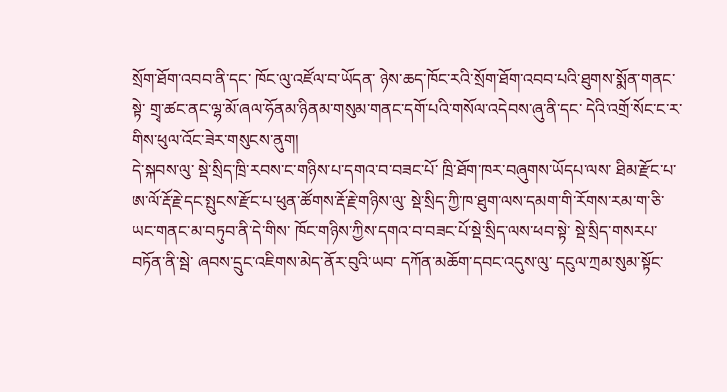སྲོག་ཐོག་འབབ་ནི་དང་ ཁོང་ལུ་འཛོལ་བ་ཡོདན་ ཉེས་ཆད་ཁོང་རའི་སྲོག་ཐོག་འབབ་པའི་ཐུགས་སྨོན་གནང་སྟེ་ གྲྭ་ཚང་ནང་ལྷ་མོ་ཞལ་ཧོནམ་ཉིནམ་གསུམ་གནང་དགོ་པའི་གསོལ་འདེབས་ཞུ་ནི་དང་ དེའི་འགྲོ་སོང་ང་ར་གིས་ཕུལ་འོང་ཟེར་གསུངས་ནུག།
དེ་སྐབས་ལུ་ སྡེ་སྲིད་ཁྲི་རབས་ང་གཉིས་པ་དགའ་བ་བཟང་པོ་ ཁྲི་ཐོག་ཁར་བཞུགས་ཡོདཔ་ལས་ ཐིམ་རྫོང་པ་ཨ་ལོ་རྡོ་རྗེ་དང་སྤུངས་རྫོང་པ་ཕུན་ཚོགས་རྡོ་རྗེ་གཉིས་ལུ་ སྡེ་སྲིད་ཀྱི་ཁ་ཐུག་ལས་དམག་གི་རོགས་རམ་ག་ཅི་ཡང་གནང་མ་བཏུབ་ནི་དེ་གིས་ ཁོང་གཉིས་ཀྱིས་དགའ་བ་བཟང་པོ་སྡེ་སྲིད་ལས་ཕབ་སྟེ་ སྡེ་སྲིད་གསརཔ་བཏོན་ནི་སྦེ་ ཞབས་དྲུང་འཇིགས་མེད་ནོར་བུའི་ཡབ་ དཀོན་མཆོག་དབང་འདུས་ལུ་ དངུལ་ཀྲམ་སུམ་སྟོང་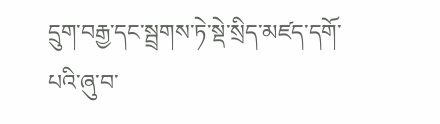དྲུག་བརྒྱ་དང་སྦྲགས་ཏེ་སྡེ་སྲིད་མཛད་དགོ་པའི་ཞུ་བ་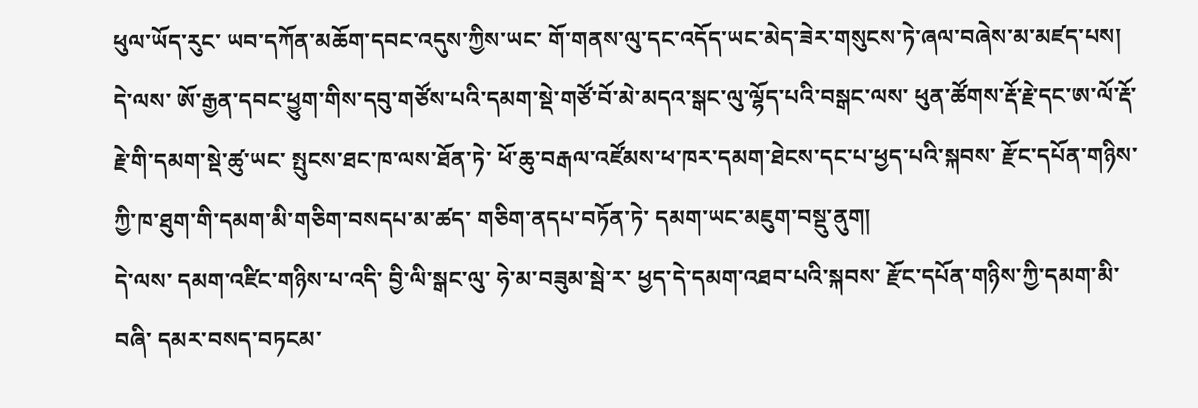ཕུལ་ཡོད་རུང་ ཡབ་དཀོན་མཆོག་དབང་འདུས་ཀྱིས་ཡང་ གོ་གནས་ལུ་དང་འདོད་ཡང་མེད་ཟེར་གསུངས་ཏེ་ཞལ་བཞེས་མ་མཛད་པས།
དེ་ལས་ ཨོ་རྒྱན་དབང་ཕྱུག་གིས་དབུ་གཙོས་པའི་དམག་སྡེ་གཙོ་བོ་མེ་མདའ་སྒང་ལུ་ལྷོད་པའི་བསྒང་ལས་ ཕུན་ཚོགས་རྡོ་རྗེ་དང་ཨ་ལོ་རྡོ་རྗེ་གི་དམག་སྡེ་ཚུ་ཡང་ སྤུངས་ཐང་ཁ་ལས་ཐོན་ཏེ་ ཕོ་ཆུ་བརྒལ་འཛོམས་ཕ་ཁར་དམག་ཐེངས་དང་པ་ཕྱད་པའི་སྐབས་ རྫོང་དཔོན་གཉིས་ཀྱི་ཁ་ཐུག་གི་དམག་མི་གཅིག་བསདཔ་མ་ཚད་ གཅིག་ནདཔ་བཏོན་ཏེ་ དམག་ཡང་མཇུག་བསྡུ་ནུག།
དེ་ལས་ དམག་འཛིང་གཉིས་པ་འདི་ བྱི་ལི་སྒང་ལུ་ ཧེ་མ་བཟུམ་སྦེ་ར་ ཕྱད་དེ་དམག་འཐབ་པའི་སྐབས་ རྫོང་དཔོན་གཉིས་ཀྱི་དམག་མི་བཞི་ དམར་བསད་བཏངམ་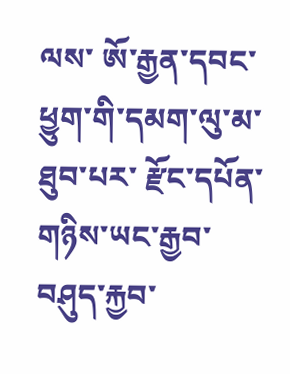ལས་ ཨོ་རྒྱན་དབང་ཕྱུག་གི་དམག་ལུ་མ་ཐུབ་པར་ རྫོང་དཔོན་གཉིས་ཡང་རྒྱབ་བཤུད་རྐྱབ་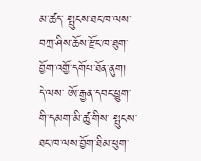མ་ཚད་ སྤུངས་ཐང་ཁ་ལས་བཀྲ་ཤིས་ཆོས་རྫོང་ཁ་ཐུག་བྱོག་འགྱོ་དགོཔ་ཐོན་ནུག།
དེ་ལས་ ཨོ་རྒྱན་དབང་ཕྱུག་གི་དམག་མི་ཚུ་གིས་ སྤུངས་ཐང་ཁ་ལས་བྱོག་ཐིམ་ཕུག་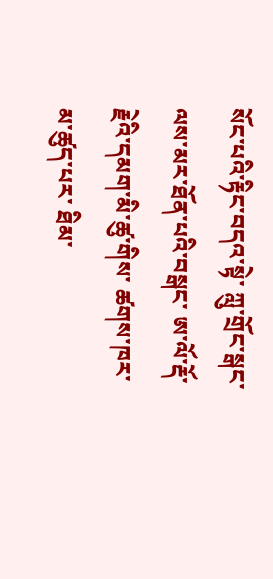སོང་པའི་རྟིང་བདའ་སྟེ་ ཀླུ་གྲོང་སྒང་ལས་མར་ཐོན་པའི་བསྒང་ ཨ་ལོ་རྡོ་རྗེའི་དམག་མི་ཚུ་གིས་ ཚགས་ཁར་མ་ཚུད་པར་ ཐིམ་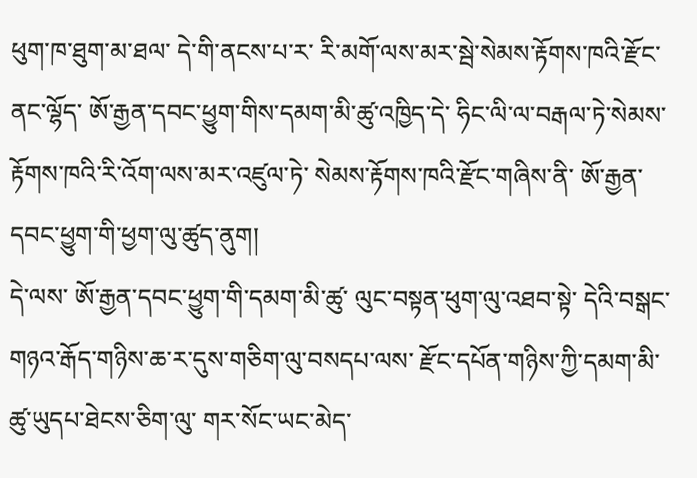ཕུག་ཁ་ཐུག་མ་ཐལ་ དེ་གི་ནངས་པ་ར་ རི་མགོ་ལས་མར་སྦེ་སེམས་རྟོགས་ཁའི་རྫོང་ནང་ལྷོད་ ཨོ་རྒྱན་དབང་ཕྱུག་གིས་དམག་མི་ཚུ་འཁྱིད་དེ་ ཧིང་ལི་ལ་བརྒལ་ཏེ་སེམས་རྟོགས་ཁའི་རི་འོག་ལས་མར་འཛུལ་ཏེ་ སེམས་རྟོགས་ཁའི་རྫོང་གཞིས་ནི་ ཨོ་རྒྱན་དབང་ཕྱུག་གི་ཕྱག་ལུ་ཚུད་ནུག།
དེ་ལས་ ཨོ་རྒྱན་དབང་ཕྱུག་གི་དམག་མི་ཚུ་ ལུང་བསྟན་ཕུག་ལུ་འཐབ་སྟེ་ དེའི་བསྒང་གཉའ་རྒོད་གཉིས་ཆ་ར་དུས་གཅིག་ལུ་བསདཔ་ལས་ རྫོང་དཔོན་གཉིས་ཀྱི་དམག་མི་ཚུ་ཡུདཔ་ཐེངས་ཅིག་ལུ་ གར་སོང་ཡང་མེད་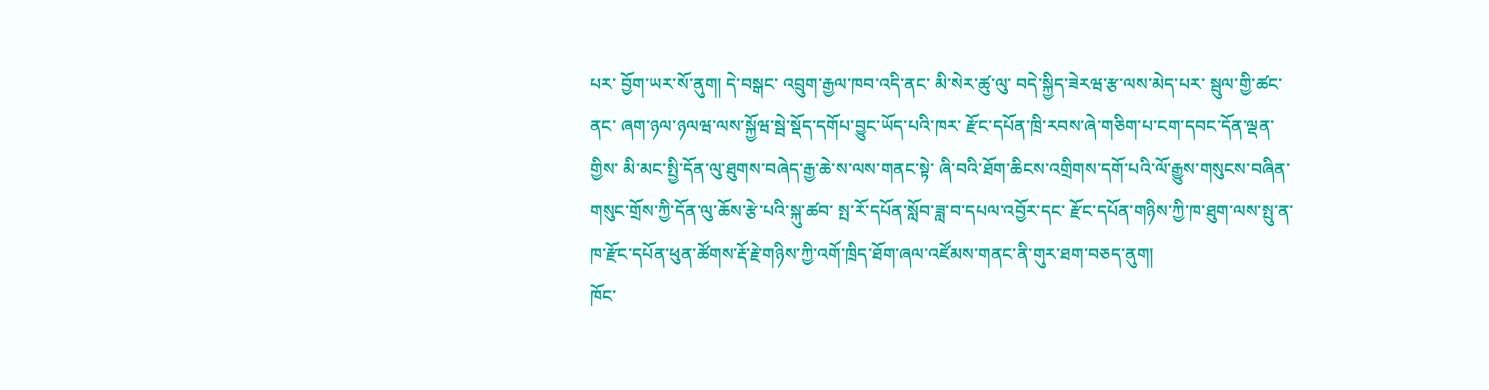པར་ བྱོག་ཡར་སོ་ནུག། དེ་བསྒང་ འབྲུག་རྒྱལ་ཁབ་འདི་ནང་ མི་སེར་ཚུ་ལུ་ བདེ་སྐྱིད་ཟེརཝ་རྩ་ལས་མེད་པར་ སྦུལ་གྱི་ཚང་ནང་ ཞག་ཉལ་ཉལཝ་ལས་སྐྱོཝ་སྦེ་སྡོད་དགོཔ་བྱུང་ཡོད་པའི་ཁར་ རྫོང་དཔོན་ཁྲི་རབས་ཞེ་གཅིག་པ་ངག་དབང་དོན་ལྡན་གྱིས་ མི་མང་སྤྱི་དོན་ལུ་ཐུགས་བཞེད་རྒྱ་ཆེ་ས་ལས་གནང་སྟེ་ ཞི་བའི་ཐོག་ཆིངས་འགྲིགས་དགོ་པའི་ལོ་རྒྱུས་གསུངས་བཞིན་ གསུང་གྲོས་ཀྱི་དོན་ལུ་ཆོས་རྩེ་པའི་སྐུ་ཚབ་ སྤ་རོ་དཔོན་སློབ་ཟླ་བ་དཔལ་འབྱོར་དང་ རྫོང་དཔོན་གཉིས་ཀྱི་ཁ་ཐུག་ལས་སྤུ་ན་ཁ་རྫོང་དཔོན་ཕུན་ཚོགས་རྡོ་རྗེ་གཉིས་ཀྱི་འགོ་ཁྲིད་ཐོག་ཞལ་འཛོམས་གནང་ནི་གུར་ཐག་བཅད་ནུག།
ཁོང་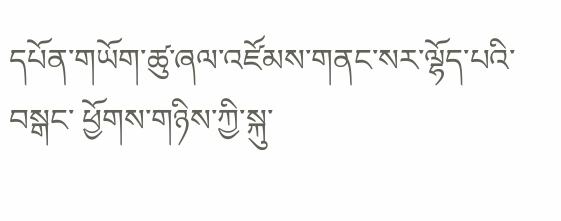དཔོན་གཡོག་ཚུ་ཞལ་འཛོམས་གནང་སར་ལྷོད་པའི་བསྒང་ ཕྱོགས་གཉིས་ཀྱི་སྐུ་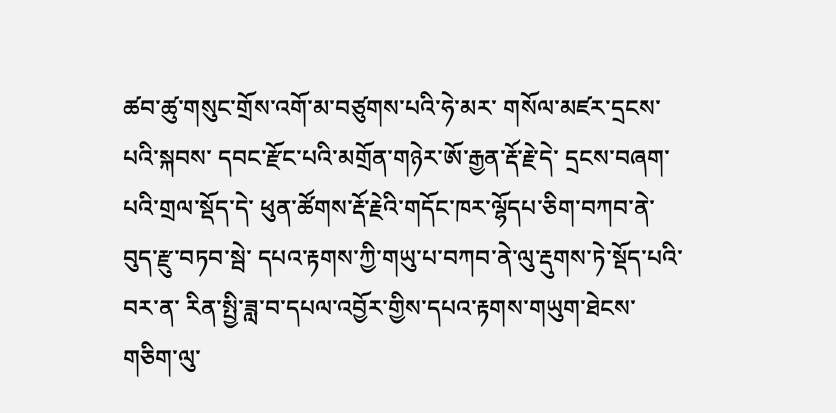ཚབ་ཚུ་གསུང་གྲོས་འགོ་མ་བཙུགས་པའི་ཧེ་མར་ གསོལ་མཛར་དྲངས་པའི་སྐབས་ དབང་རྫོང་པའི་མགྲོན་གཉེར་ཨོ་རྒྱན་རྡོ་རྗེ་དེ་ དྲངས་བཞག་པའི་གྲལ་སྡོད་དེ་ ཕུན་ཚོགས་རྡོ་རྗེའི་གདོང་ཁར་ལྷོདཔ་ཅིག་བཀབ་ནེ་བུད་རྫུ་བཏབ་སྦེ་ དཔའ་རྟགས་ཀྱི་གཡུ་པ་བཀབ་ནེ་ལུ་རྡུགས་ཏེ་སྡོད་པའི་བར་ན་ རིན་སྤྱི་ཟླ་བ་དཔལ་འབྱོར་གྱིས་དཔའ་རྟགས་གཡུག་ཐེངས་གཅིག་ལུ་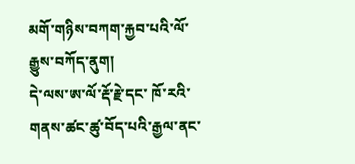མགོ་གཉིས་བཀག་རྐྱབ་པའི་ལོ་རྒྱུས་བཀོད་ནུག།
དེ་ལས་ཨ་ལོ་རྡོ་རྗེ་དང་ ཁོ་རའི་གནས་ཚང་ཚུ་བོད་པའི་རྒྱལ་ནང་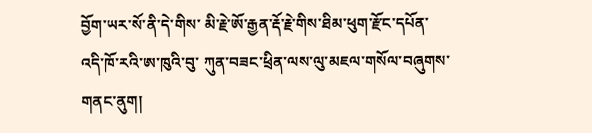བྱོག་ཡར་སོ་ནི་དེ་གིས་ མི་རྗེ་ཨོ་རྒྱན་རྡོ་རྗེ་གིས་ཐིམ་ཕུག་རྫོང་དཔོན་འདི་ཁོ་རའི་ཨ་ཁུའི་བུ་ ཀུན་བཟང་ཕྲིན་ལས་ལུ་མཇལ་གསོལ་བཞུགས་གནང་ནུག།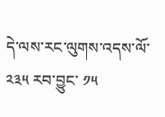དེ་ལས་རང་ལུགས་འདས་ལོ་ ༢༣༥ རབ་བྱུང་ ༡༥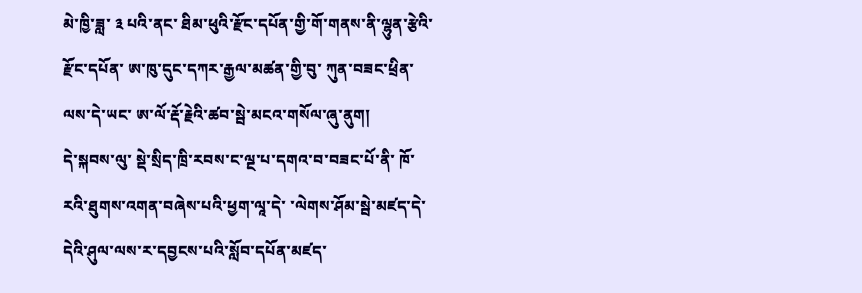མེ་ཁྱི་ཟླ་ ༣ པའི་ནང་ ཐིམ་ཕུའི་རྫོང་དཔོན་གྱི་གོ་གནས་ནི་ལྷུན་རྩེའི་རྫོང་དཔོན་ ཨ་ཁུ་དུང་དཀར་རྒྱལ་མཚན་གྱི་བུ་ ཀུན་བཟང་ཕྲིན་ལས་དེ་ཡང་ ཨ་ལོ་རྡོ་རྗེའི་ཚབ་སྦེ་མངའ་གསོལ་ཞུ་ནུག།
དེ་སྐབས་ལུ་ སྡེ་སྲིད་ཁྲི་རབས་ང་ལྔ་པ་དགའ་བ་བཟང་པོ་ནི་ ཁོ་རའི་ཐུགས་འགན་བཞེས་པའི་ཕྱག་ལཱ་དེ་ ་ལེགས་ཤོམ་སྦེ་མཛད་དེ་ དེའི་ཤུལ་ལས་ར་དབྱངས་པའི་སློབ་དཔོན་མཛད་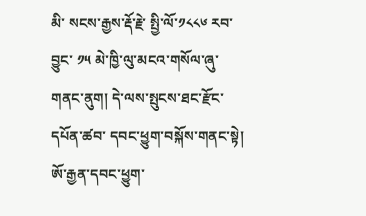མི་ སངས་རྒྱས་རྡོ་རྗེ་ སྤྱི་ལོ་༡༨༨༦ རབ་བྱུང་ ༡༥ མེ་ཁྱི་ལུ་མངའ་གསོལ་ཞུ་གནང་ནུག། དེ་ལས་སྤུངས་ཐང་རྫོང་དཔོན་ཚབ་ དབང་ཕྱུག་བསྐོས་གནང་སྟེ། ཨོ་རྒྱན་དབང་ཕྱུག་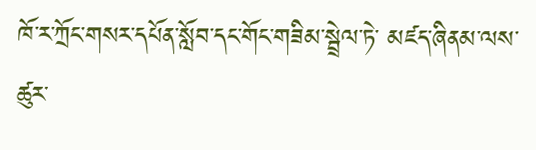ཁོ་ར་ཀྲོང་གསར་དཔོན་སློབ་དང་གོང་གཟིམ་སྦྲེལ་ཏེ་ མཛད་ཞིནམ་ལས་ཚུར་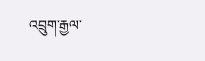འབྲུག་རྒྱལ་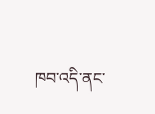ཁབ་འདི་ནང་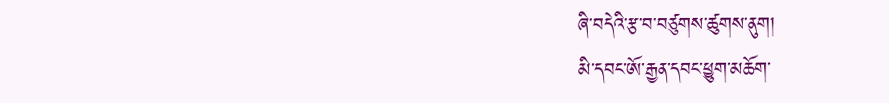ཞི་བདེའི་རྩ་བ་བཙུགས་ཚུགས་ནུག།
མི་དབང་ཨོ་རྒྱན་དབང་ཕྱུག་མཆོག་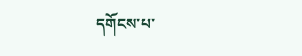དགོངས་པ་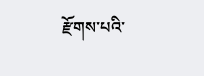རྫོགས་པའི་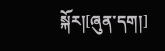སྐོར།[ཞུན་དག།]